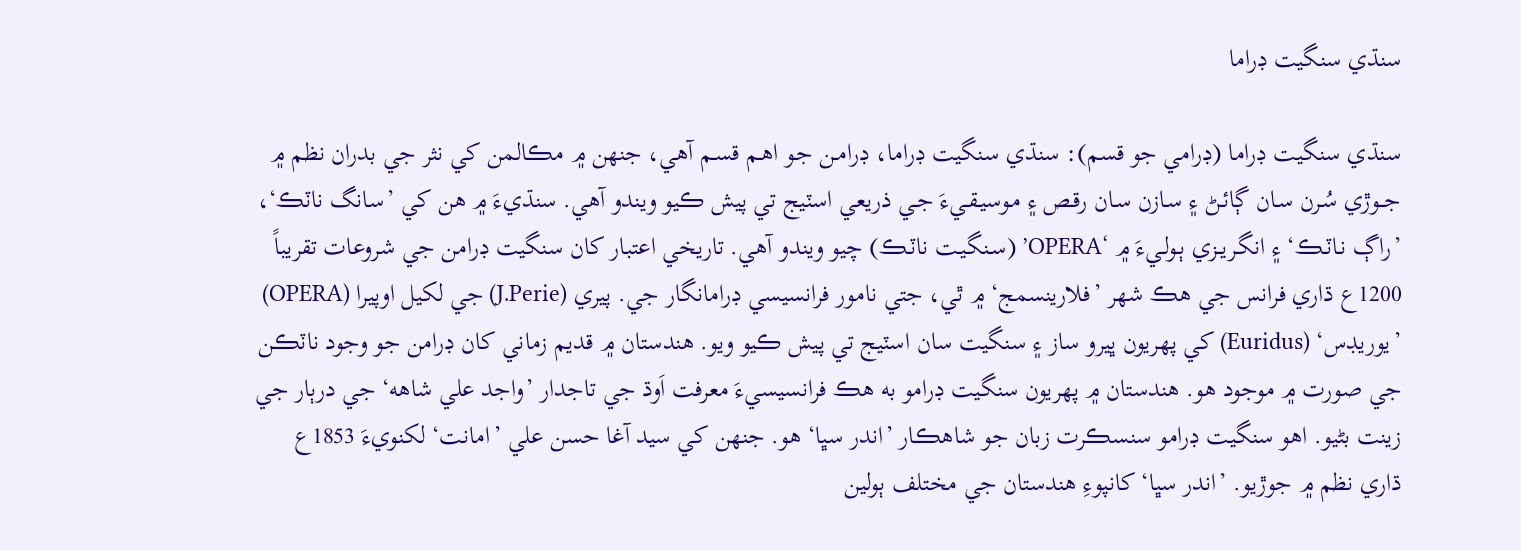سنڌي سنگيت ڊراما

سنڌي سنگيت ڊراما (ڊرامي جو قسم): سنڌي سنگيت ڊراما، ڊرامـن جـو اهـم قسـم آهي، جنهن ۾ مڪالمن کي نثر جي بدران نظم ۾ جــوڙي سُـرن سـان ڳائـڻ ۽ سـازن سـان رقـص ۽ مـوسيـقـيءَ جـي ذريعي اسٽيج تي پيش ڪيو ويندو آهي. سنڌيءَ ۾ هن کي ’سانگ ناٽڪ‘، ’راڳ نـاٽـڪ‘ ۽ انگـريــزي ٻـولـيءَ ۾ ‘OPERA’ (سـنگيـت ناٽـڪ) چيو ويندو آهي. تاريخي اعتبار کان سنگيت ڊرامن جي شروعات تقريباً 1200ع ڌاري فرانس جي هڪ شهر ’فلارينسمج‘ ۾ ٿي، جتي نامور فرانسيسي ڊرامانگار جي. پيري (J.Perie) جي لکيل اوپيرا (OPERA) ’يوريڊس‘ (Euridus) کي پهريون ڀيرو ساز ۽ سنگيت سان اسٽيج تي پيش ڪيو ويو. هندستان ۾ قديم زماني کان ڊرامن جو وجود ناٽڪن جي صورت ۾ موجود هو. هندستان ۾ پهريون سنگيت ڊرامو به هڪ فرانسيسيءَ معرفت اَوڌ جي تاجدار ’واجد علي شاهه‘ جي درٻار جي زينت بڻيو. اهو سنگيت ڊرامو سنسڪرت زبان جو شاهڪار ’اندر سڀا‘ هو. جنهن کي سيد آغا حسن علي ’امانت‘ لکنويءَ 1853ع ڌاري نظم ۾ جوڙيو. ’اندر سڀا‘ کانپوءِ هندستان جي مختلف ٻولين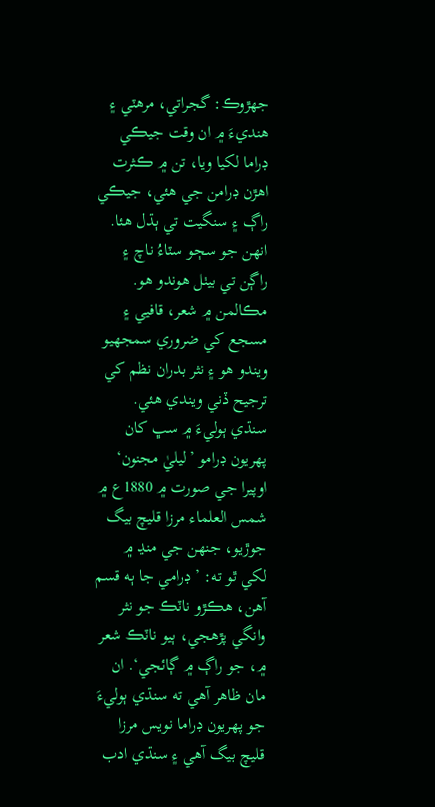جهڙوڪ: گجراتي، مرهٽي ۽ هنديءَ ۾ ان وقت جيڪي ڊراما لکيا ويا، تن ۾ ڪثرت اهڙن ڊرامن جي هئي، جيڪي راڳ ۽ سنگيت تي ٻڌل هئا. انهن جو سڄو سٽاءُ ناچ ۽ راڳن تي بيٺل هوندو هو. مڪالمن ۾ شعر، قافيي ۽ مسجع کي ضروري سمجهيو ويندو هو ۽ نثر بدران نظم کي ترجيح ڏني ويندي هئي. سنڌي ٻوليءَ ۾ سڀ کان پهريون ڊرامو ’ليليٰ مجنون‘ اوپيرا جي صورت ۾ 1880ع ۾ شمس العلماء مرزا قليچ بيگ جوڙيو، جنهن جي منڍ ۾ لکي ٿو ته: ’ڊرامي جا ٻه قسم آهن، هڪڙو ناٽڪ جو نثر وانگي پڙهجي، ٻيو ناٽڪ شعر ۾، جو راڳ ۾ ڳائجي‘. ان مان ظاهر آهي ته سنڌي ٻوليءَ جو پهريون ڊراما نويس مرزا قليچ بيگ آهي ۽ سنڌي ادب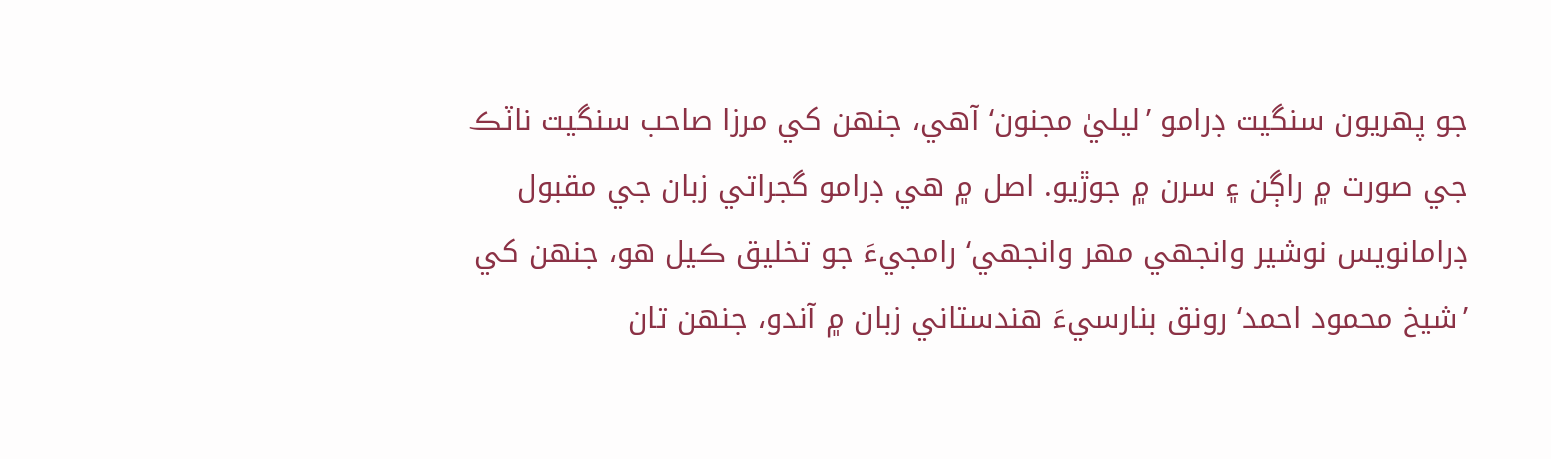جو پهريون سنگيت ڊرامو ’ليليٰ مجنون‘ آهي، جنهن کي مرزا صاحب سنگيت ناٽڪ جي صورت ۾ راڳن ۽ سرن ۾ جوڙيو. اصل ۾ هي ڊرامو گجراتي زبان جي مقبول ڊرامانويس نوشير وانجهي مهر وانجهي‘ رامجيءَ جو تخليق ڪيل هو، جنهن کي ’شيخ محمود احمد‘ رونق بنارسيءَ هندستاني زبان ۾ آندو، جنهن تان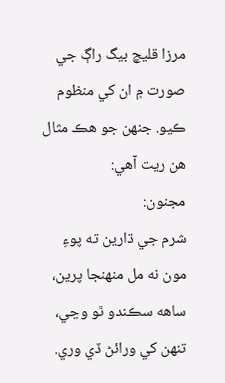مرزا قليچ بيگ راڳ جي صورت ۾ ان کي منظوم ڪيو. جنهن جو هڪ مثال هن ريت آهي:
مجنون:
شرم جي ڌارين ته پوءِ مون نه مل منهنجا پرين،
ساهه سڪندو ٿو وڃي، تنهن کي ورائڻ ڏي وري.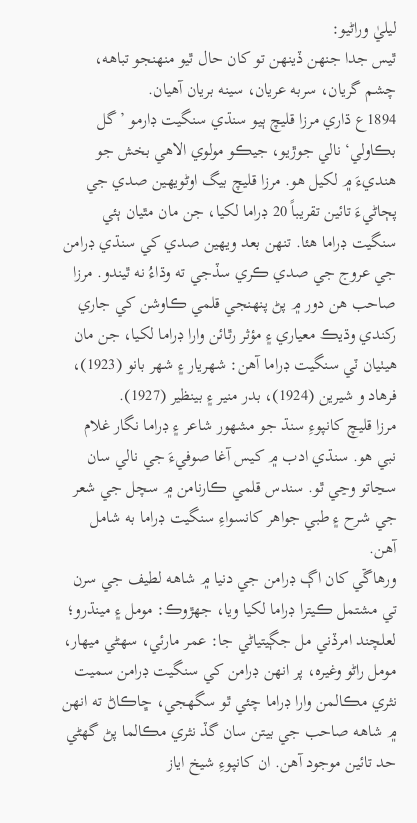ليليٰ وراڻيو:
ٿيس جدا جنهن ڏينهن تو کان حال ٿيو منهنجو تباهه،
چشم گريان، سربه عريان، سينه بريان آهيان.
1894ع ڌاري مرزا قليچ ٻيو سنڌي سنگيت ڊارمو ’گل بڪاولي‘ نالي جوڙيو، جيڪو مولوي الاهي بخش جو هنديءَ ۾ لکيل هو. مرزا قليچ بيگ اوڻويهين صدي جي پڄاڻيءَ تائين تقريباً 20 ڊراما لکيا، جن مان مٿيان ٻئي سنگيت ڊراما هئا. تنهن بعد ويهين صدي کي سنڌي ڊرامن جي عروج جي صدي ڪري سڏجي ته وڌاءُ نه ٿيندو. مرزا صاحب هن دور ۾ پڻ پنهنجي قلمي ڪاوشن کي جاري رکندي وڌيڪ معياري ۽ مؤثر رٿائن وارا ڊراما لکيا، جن مان هيٺيان ٽي سنگيت ڊراما آهن: شهريار ۽ شهر بانو (1923)، فرهاد و شيرين (1924)، بدر منير ۽ بينظير (1927).
مرزا قليچ کانپوءِ سنڌ جو مشهور شاعر ۽ ڊراما نگار غلام نبي هو. سنڌي ادب ۾ کيس آغا صوفيءَ جي نالي سان سڃاتو وڃي ٿو. سندس قلمي ڪارنامن ۾ سچل جي شعر جي شرح ۽ طبي جواهر کانسواءِ سنگيت ڊراما به شامل آهن.
ورهاڱي کان اڳ ڊرامن جي دنيا ۾ شاهه لطيف جي سرن تي مشتمل ڪيترا ڊراما لکيا ويا، جهڙوڪ: مومل ۽ مينڌرو؛ لعلچند امرڏني مل جڳيتياڻي جا: عمر مارئي، سهڻي ميهار، مومل راڻو وغيره، پر انهن ڊرامن کي سنگيت ڊرامن سميت نثري مڪالمن وارا ڊراما چئي ٿو سگهجي، ڇاڪاڻ ته انهن ۾ شاهه صاحب جي بيتن سان گڏ نثري مڪالما پڻ گهڻي حد تائين موجود آهن. ان کانپوءِ شيخ اياز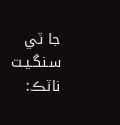جا ٽي سـنگـيـت ناٽڪ: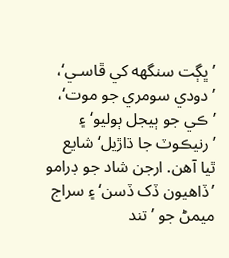’ڀڳت سنگهه کي ڦاسـي‘، ’دودي سومري جو موت‘، ’ڪي جو ٻيجل ٻوليو‘ ۽ ’رنيڪوٽ جا ڌاڙيل‘ شايع ٿيا آهن. ارجن شاد جو ڊرامو ’ڏاهيون ڏک ڏسن‘ ۽ سراج ميمڻ جو ’تند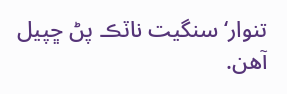تنوار‘ سنگيت ناٽڪ پڻ ڇپيل آهن.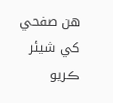هن صفحي کي شيئر ڪريو